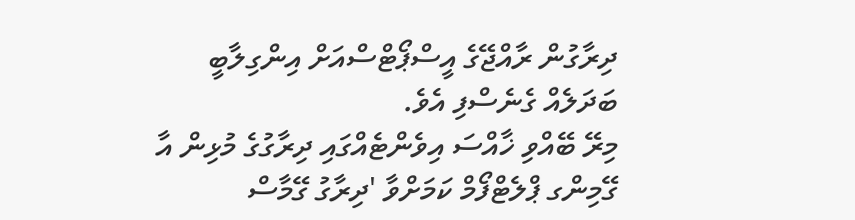ދިރާގުން ރާއްޖޭގެ އީސްޕޯޓްސްއަށް އިންގިލާބީ ބަދަލެއް ގެނެސްފި އެވެ.
މިރޭ ބޭއްވި ޚާއްސަ އިވެންޓެއްގައި ދިރާގުގެ މުޅިން އާ ގޭމިންގ ޕްލެޓްފޯމް ކަމަށްވާ 'ދިރާގު ގޭމާސް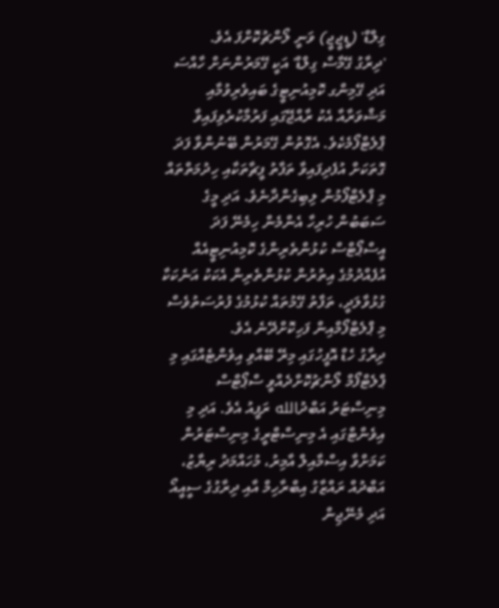ގިލްޑް' (ޑީޖީޖީ) ވަނީ ލޯންޗުކޮށްފަ އެވެ.
'ދިރާގު ގޭމާސް ގިލްޑް' އަކީ ގޭމަރުންނަށް ހާއްސަ އަދި ގޭމިންގ ކޮމިއުނިޓީގެ ބައިވެރިވުމާއި މަޝްވަރާއާ އެކު ރާއްޖޭގައި ފަރުމާކުރެވިފައިވާ ޕްލެޓްފޯމެކެވެ. އެގޮތުން ގޭމަރުން ބޭނުންވާ ފަދަ ގޮތަކަށް އުފެދިފައިވާ ތަފާތު ފީޗާތަކާއި ހިދުމަތްތައް މި ޕްލެޓްފޯމުން ލިބިގެންދާނެވެ. އަދި މީގެ ސަބަބުން ހުރިހާ އެންމެން ހިމެނޭ ފަދަ އީސްޕޯޓްސް ކުޅުންތެރިންގެ ކޮމިއުނިޓީއެއް އުފެއްދުމުގެ އިތުރުން ކުޅުންތެރިން އެކަކު އަނެކަކާ ގުޅުވާލަދީ، ތަފާތު ގޭމުތައް ކުޅުމުގެ ފުރުސަތުވެސް މި ޕްލެޓްފޯމްއިން ފަހިކޮށްދޭނެ އެވެ.
ދިރާގު ހެޑް އޮފީހުގައި މިރޭ ބޭއްވި އިވެންޓެއްގައި މި ޕްލެޓްފޯމް ލޯންޗުކޮށްދެއްވީ ސްޕޯޓްސް މިނިސްޓަރު އަބްދުالله ރަފީއު އެވެ. އަދި މި އިވެންޓްގައި އެ މިނިސްޓްރީގެ މިނިސްޓަރުން ކަމަށްވާ އިސްމާއިލް އާމިރު، މުހައްމަދު ރިޔާޒު، އަބްދުއް ރައްޒާގު އިބްރާހިމް އާއި ދިރާގުގެ ސީއީއޯ އަދި މެނޭޖިން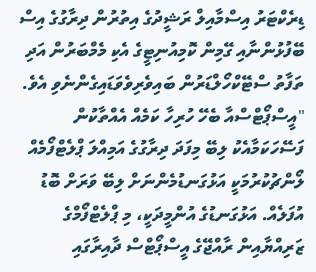ޑިރެކްޓަރު އިސްމާއިލް ރަޝީދުގެ އިތުރުން ދިރާގުގެ އިސް ބޭފުޅުންނާއި ގޭމިން ކޮމިއުނިޓީގެ އެކި މެމްބަރުން އަދި ތަފާތު ސްޓޭކްހޯލްޑަރުން ބައިވެރިވެވަޑައިގެންނެވި އެވެ.
"އީސްޕޯޓްސްއާ ބެހޭ ހުރިހާ ކަމެއް އެއްތާކުން ފަސޭހަކަމާއެކު ލިބޭ މިފަދަ ދިރާގުގެ އަމިއްލަ ޕްލެޓްފޯމެއް ލޯންޗުކުރުމަކީ އަޅުގަނޑުމެންނަށް ލިބޭ ވަރަށް ބޮޑު އުފަލެއް. އަޅުގަނޑުގެ އުންމީދަކީ، މި ޕްލެޓްފޯމްގެ ޒަރިއްޔާއިން ރާއްޖޭގެ އީސްޕޯޓްސް ދާއިރާގައި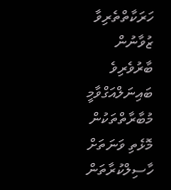ހަރަކާތްތެރިވާ ޒުވާނުން ބާރުވެރިވެ ބައިނަލްއަގްވާމީ މުބާރާތްތަކުން މޮޅެތި ވަނަތަށް ހާސިލްކުރާތަން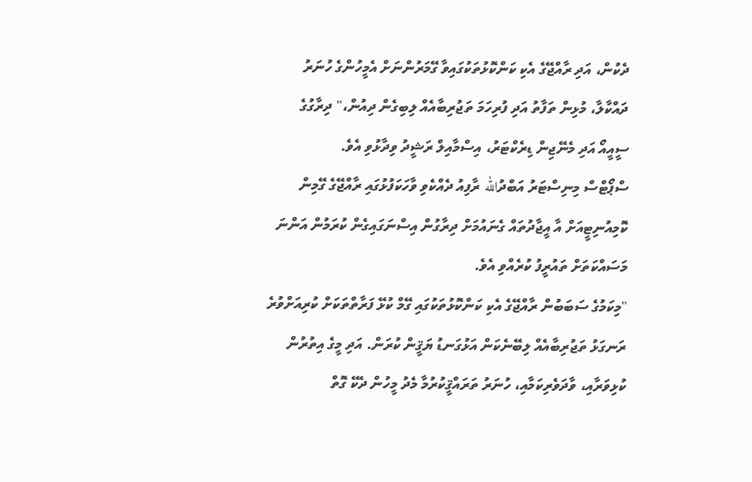ދެކުން، އަދި ރާއްޖޭގެ އެކި ކަންކޮޅުތަކުގައިވާ ގޭމަރުންނަށް އެމީހުންގެ ހުނަރު ދައްކާލާ، މުޅިން ތަފާތު އަދި ފުރިހަމަ ތަޖުރިބާއެއް ލިބިގެން ދިއުން،" ދިރާގުގެ ސީއީއޯ އަދި މެނޭޖިން ޑިރެކްޓަރު، އިސްމާއިލް ރަޝީދު ވިދާޅުވި އެވެ.
ސްޕޯޓްސް މިނިސްޓަރު އަބްދުالله ރާފިއު ދެއްކެވި ވާހަކަފުޅުގައި ރާއްޖޭގެ ގޭމިން ކޮމިއުނިޓީއަށް އާ އީޖާދުތައް ގެނައުމަށް ދިރާގުން އިސްނަގައިގެން ކުރަމުން އަންނަ މަސައްކަތަށް ތައުރީފު ކުރެއްވި އެވެ.
"މިކަމުގެ ސަބަބުން ރާއްޖޭގެ އެކި ކަންކޮޅުތަކުގައި ގޭމް ކުޅޭ ފަރާތްތަކަށް ކުރިއަށްވުރެ ރަނގަޅު ތަޖުރިބާއެއް ލިބޭނެކަން އަޅުގަނޑު ޔަޤީން ކުރަން. އަދި މީގެ އިތުރުން ކުޅިވަރާއި، ވާދަވެރިކަމާއި، ހުނަރު ތަރައްޤީކުރުމާ މެދު މީހުން ދެކޭ ގޮތް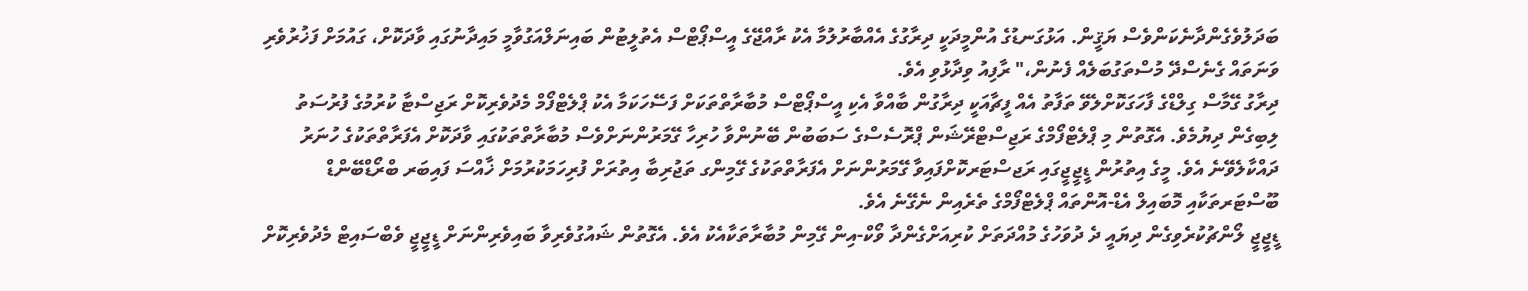ބަދަލުވެގެންދާނެކަންވެސް ޔަޤީން. އަޅުގަނޑުގެ އުންމީދަކީ ދިރާގުގެ އެއްބާރުލުމާ އެކު ރާއްޖޭގެ އީސްޕޯޓްސް އެތުލީޓުން ބައިނަލްއަގުވާމީ މައިދާނުގައި ވާދަކޮށް، ގައުމަށް ފަޚުރުވެރި ވަނަތައް ގެނެސްދޭ މުސްތަގުބަލެއް ފެނުން،" ރާފިއު ވިދާޅުވި އެވެ.
ދިރާގު ގޭމާސް ގިލްޑްގެ ފާހަގަކޮށްލެވޭ ތަފާތު އެއް ފީޗާއަކީ ދިރާގުން ބާއްވާ އެކި އީސްޕޯޓްސް މުބާރާތްތަކަށް ފަސޭހަކަމާ އެކު ޕްލެޓްފޯމް މެދުވެރިކޮށް ރަޖިސްޓާ ކުރުމުގެ ފުރުސަތު ލިބިގެން ދިޔުމެވެ. އެގޮތުން މި ޕްލެޓްފޯމްގެ ރަޖިސްޓްރޭޝަން ޕްރޮސެސްގެ ސަބަބުން ބޭނުންވާ ހުރިހާ ގޭމަރުންނަށްވެސް މުބާރާތްތަކުގައި ވާދަކޮށް އެފަރާތްތަކުގެ ހުނަރު ދައްކާލެވޭނެ އެވެ. މީގެ އިތުރުން ޑީޖީޖީގައި ރަޖސްޓަރކޮށްފައިވާ ގޭމަރުންނަށް އެފަރާތްތަކުގެ ގޭމިންގ ތަޖުރިބާ އިތުރަށް ފުރިހަމަކުރުމަށް ޚާއްސަ ފައިބަރ ބްރޯޑްބޭންޑް ބޫސްޓަރތަކާއި މޮބައިލް އެޑް-އޮންތައް ޕްލެޓްފޯމްގެ ތެރެއިން ނެގޭނެ އެވެ.
ޑީޖީޖީ ލޯންޗުކުރެވިގެން ދިޔައީ ދެ ދުވަހުގެ މުއްދަތަށް ކުރިއަށްގެންދާ ވޯކް-އިން ގޭމިން މުބާރާތަކާއެކު އެވެ. އެގޮތުން ޝައުގުވެރިވާ ބައިވެރިންނަށް ޑީޖީޖީ ވެބްސައިޓް މެދުވެރިކޮށް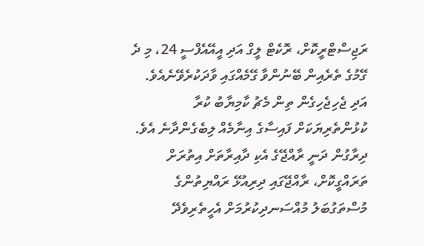ރަޖިސްޓްރީކޮށް، ރޮކެޓް ލީގް އަދި އީއޭއެފްސީ 24، މި ދެ ގޭމުގެ ތެރެއިން ބޭނުންވާ ގޭމެއްގައި ވާދަކުރެވޭނެއެވެ. އަދި ޖެހިޖެހިގެން ތިން މެޗު ކާމިޔާބު ކުރާ ކުޅުންތެރިޔަކަށް ފައިސާގެ އިނާމެއް ލިބެގެންދާނެ އެވެ.
ދިރާގުން ދަނީ ރާއްޖޭގެ އެކި ދާއިރާތަށް އިތުރަށް ތަރައްގީކޮށް، ރާއްޖޭގައި ދިރިއުޅޭ ރައްޔިތުންގެ މުސްތަގުބަލު މުއްސަނދިކުރުމަށް އެހީތެރިވެދޭ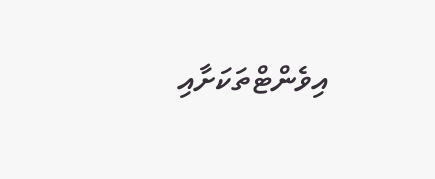އިވެންޓްތަކަށާއި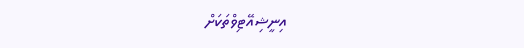އިނީޝިއޭޓިވްތަކަށް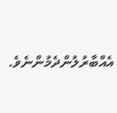އެއްބާރުލުންދެމުންނެވެ.